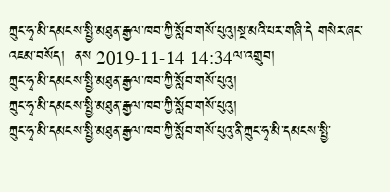ཀྲུང་ཧྭ་མི་དམངས་སྤྱི་མཐུན་རྒྱལ་ཁབ་ཀྱི་སློབ་གསོ་པུའུ།སྔ་མའི་པར་གཞི་དེ གསེར་ཞང་འཇམ་བསོད།  ནས 2019-11-14 14:34ལ་འགྲུབ།
ཀྲུང་ཧྭ་མི་དམངས་སྤྱི་མཐུན་རྒྱལ་ཁབ་ཀྱི་སློབ་གསོ་པུའུ།
ཀྲུང་ཧྭ་མི་དམངས་སྤྱི་མཐུན་རྒྱལ་ཁབ་ཀྱི་སློབ་གསོ་པུའུ།
ཀྲུང་ཧྭ་མི་དམངས་སྤྱི་མཐུན་རྒྱལ་ཁབ་ཀྱི་སློབ་གསོ་པུའུ་ནི་ཀྲུང་ཧྭ་མི་དམངས་སྤྱི་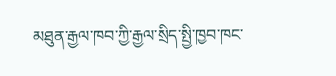མཐུན་རྒྱལ་ཁབ་ཀྱི་རྒྱལ་སྲིད་སྤྱི་ཁྱབ་ཁང་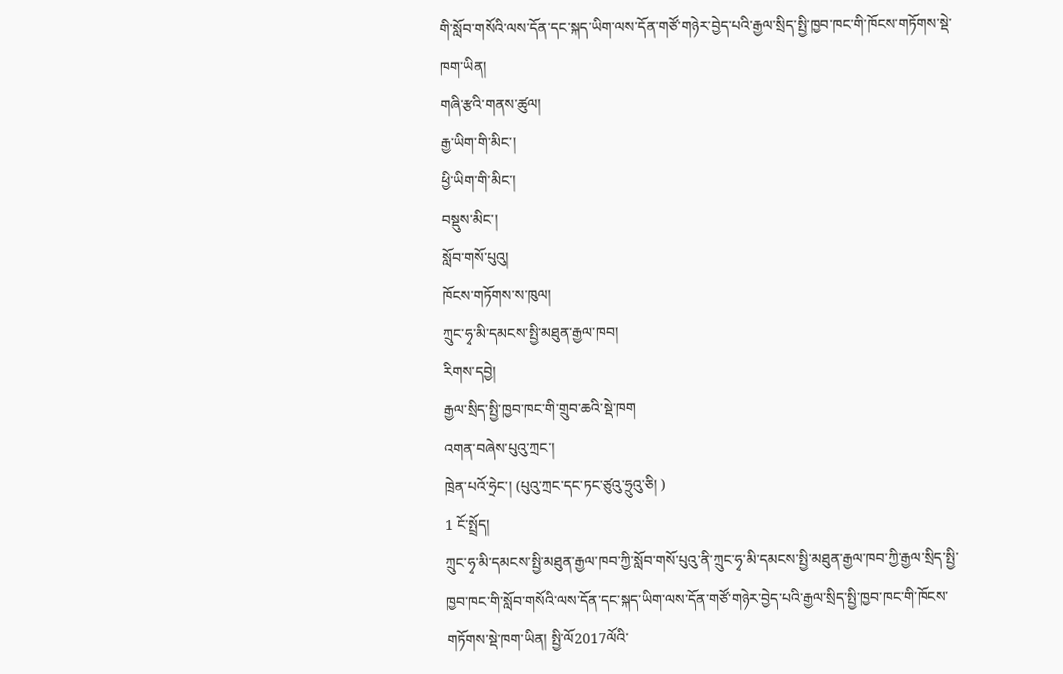གི་སློབ་གསོའི་ལས་དོན་དང་སྐད་ཡིག་ལས་དོན་གཙོ་གཉེར་བྱེད་པའི་རྒྱལ་སྲིད་སྤྱི་ཁྱབ་ཁང་གི་ཁོངས་གཏོགས་སྡེ་ཁག་ཡིན།
གཞི་རྩའི་གནས་ཚུལ།
རྒྱ་ཡིག་གི་མིང་།
ཕྱི་ཡིག་གི་མིང་།
བསྡུས་མིང་།
སློབ་གསོ་པུའུ།
ཁོངས་གཏོགས་ས་ཁུལ།
ཀྲུང་ཧྭ་མི་དམངས་སྤྱི་མཐུན་རྒྱལ་ཁབ།
རིགས་དབྱེ།
རྒྱལ་སྲིད་སྤྱི་ཁྱབ་ཁང་གི་གྲུབ་ཆའི་སྡེ་ཁག
འགན་བཞེས་པུའུ་ཀྲང་།
ཁྲེན་པའོ་ཧྲེང་། (པུའུ་ཀྲང་དང་ཏང་ཙུའུ་ཧྲུའུ་ཅི། )
1 ངོ་སྤྲོད།
ཀྲུང་ཧྭ་མི་དམངས་སྤྱི་མཐུན་རྒྱལ་ཁབ་ཀྱི་སློབ་གསོ་པུའུ་ནི་ཀྲུང་ཧྭ་མི་དམངས་སྤྱི་མཐུན་རྒྱལ་ཁབ་ཀྱི་རྒྱལ་སྲིད་སྤྱི་ཁྱབ་ཁང་གི་སློབ་གསོའི་ལས་དོན་དང་སྐད་ཡིག་ལས་དོན་གཙོ་གཉེར་བྱེད་པའི་རྒྱལ་སྲིད་སྤྱི་ཁྱབ་ཁང་གི་ཁོངས་གཏོགས་སྡེ་ཁག་ཡིན། སྤྱི་ལོ2017ལོའི་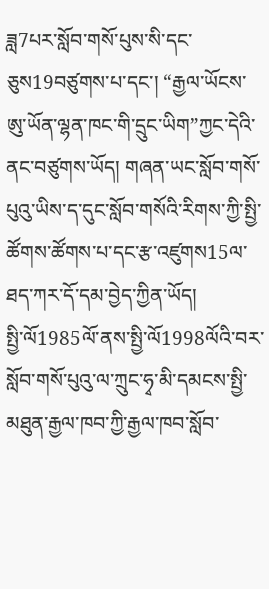ཟླ7པར་སློབ་གསོ་པུས་སི་དང་ཅུས19བཙུགས་པ་དང་། “རྒྱལ་ཡོངས་ཨུ་ཡོན་ལྷན་ཁང་གི་དྲུང་ཡིག”ཀྱང་དེའི་ནང་བཙུགས་ཡོད། གཞན་ཡང་སློབ་གསོ་པུའུ་ཡིས་ད་དུང་སློབ་གསོའི་རིགས་ཀྱི་སྤྱི་ཚོགས་ཚོགས་པ་དང་རྩ་འཛུགས15ལ་ཐད་ཀར་དོ་དམ་བྱེད་ཀྱིན་ཡོད།
སྤྱི་ལོ1985ལོ་ནས་སྤྱི་ལོ1998ལོའི་བར་སློབ་གསོ་པུའུ་ལ་ཀྲུང་ཧྭ་མི་དམངས་སྤྱི་མཐུན་རྒྱལ་ཁབ་ཀྱི་རྒྱལ་ཁབ་སློབ་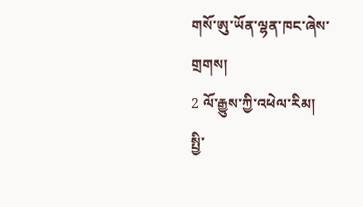གསོ་ཨུ་ཡོན་ལྷན་ཁང་ཞེས་གྲགས།
2 ལོ་རྒྱུས་ཀྱི་འཕེལ་རིམ།
སྤྱི་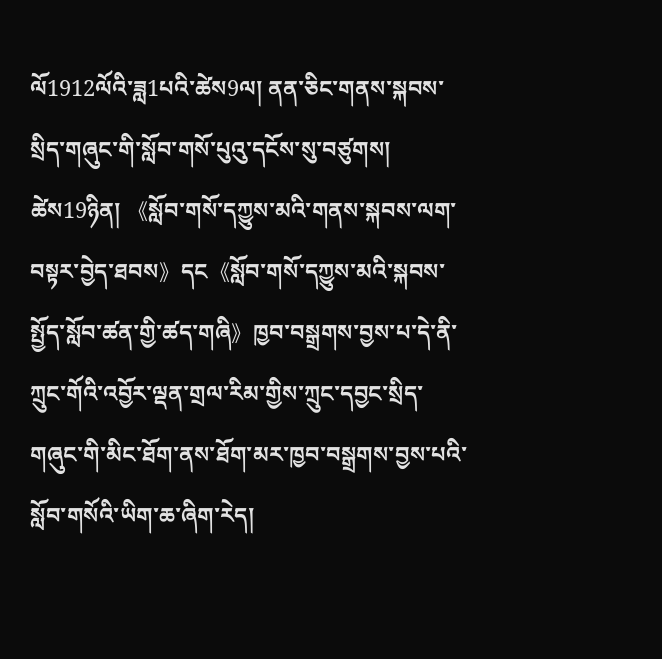ལོ1912ལོའི་ཟླ1པའི་ཚེས9ལ། ནན་ཅིང་གནས་སྐབས་སྲིད་གཞུང་གི་སློབ་གསོ་པུའུ་དངོས་སུ་བཙུགས། ཚེས19ཉིན། 《སློབ་གསོ་དཀྱུས་མའི་གནས་སྐབས་ལག་བསྟར་བྱེད་ཐབས》དང《སློབ་གསོ་དཀྱུས་མའི་སྐབས་སྤྱོད་སློབ་ཚན་གྱི་ཚད་གཞི》ཁྱབ་བསྒྲགས་བྱས་པ་དེ་ནི་ཀྲུང་གོའི་འབྱོར་ལྡན་གྲལ་རིམ་གྱིས་ཀྲུང་དབྱང་སྲིད་གཞུང་གི་མིང་ཐོག་ནས་ཐོག་མར་ཁྱབ་བསྒྲགས་བྱས་པའི་སློབ་གསོའི་ཡིག་ཆ་ཞིག་རེད།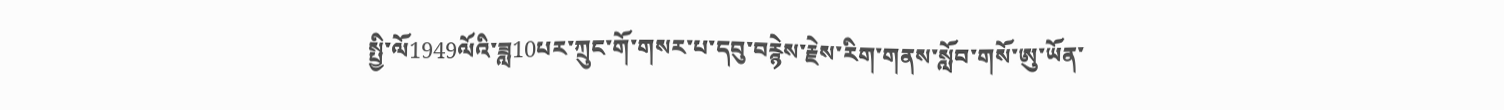སྤྱི་ལོ1949ལོའི་ཟླ10པར་ཀྲུང་གོ་གསར་པ་དབུ་བརྙེས་རྗེས་རིག་གནས་སློབ་གསོ་ཨུ་ཡོན་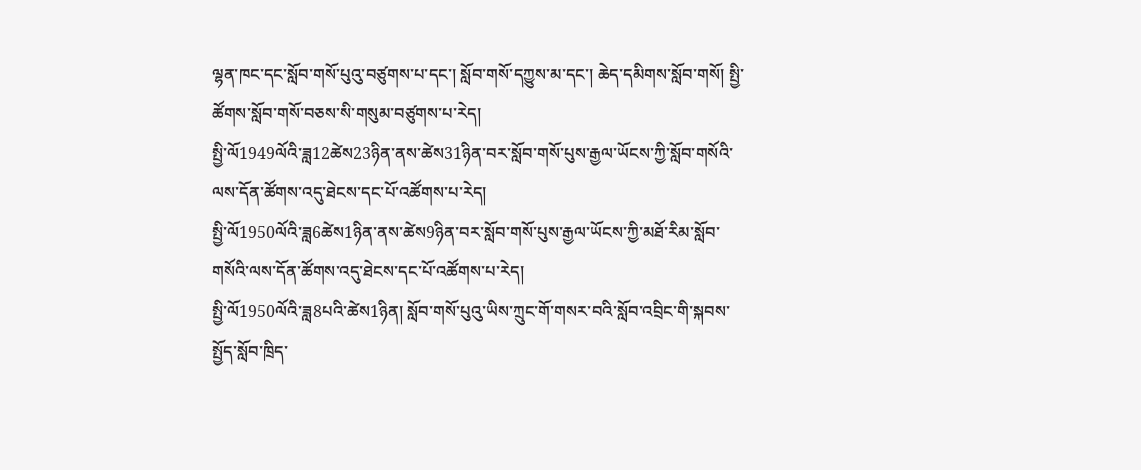ལྷན་ཁང་དང་སློབ་གསོ་པུའུ་བཙུགས་པ་དང་། སློབ་གསོ་དཀྱུས་མ་དང་། ཆེད་དམིགས་སློབ་གསོ། སྤྱི་ཚོགས་སློབ་གསོ་བཅས་སི་གསུམ་བཙུགས་པ་རེད།
སྤྱི་ལོ1949ལོའི་ཟླ12ཚེས23ཉིན་ནས་ཚེས31ཉིན་བར་སློབ་གསོ་པུས་རྒྱལ་ཡོངས་ཀྱི་སློབ་གསོའི་ལས་དོན་ཚོགས་འདུ་ཐེངས་དང་པོ་འཚོགས་པ་རེད།
སྤྱི་ལོ1950ལོའི་ཟླ6ཚེས1ཉིན་ནས་ཚེས9ཉིན་བར་སློབ་གསོ་པུས་རྒྱལ་ཡོངས་ཀྱི་མཐོ་རིམ་སློབ་གསོའི་ལས་དོན་ཚོགས་འདུ་ཐེངས་དང་པོ་འཚོགས་པ་རེད།
སྤྱི་ལོ1950ལོའི་ཟླ8པའི་ཚེས1ཉིན། སློབ་གསོ་པུའུ་ཡིས་ཀྲུང་གོ་གསར་བའི་སློབ་འབྲིང་གི་སྐབས་སྤྱོད་སློབ་ཁྲིད་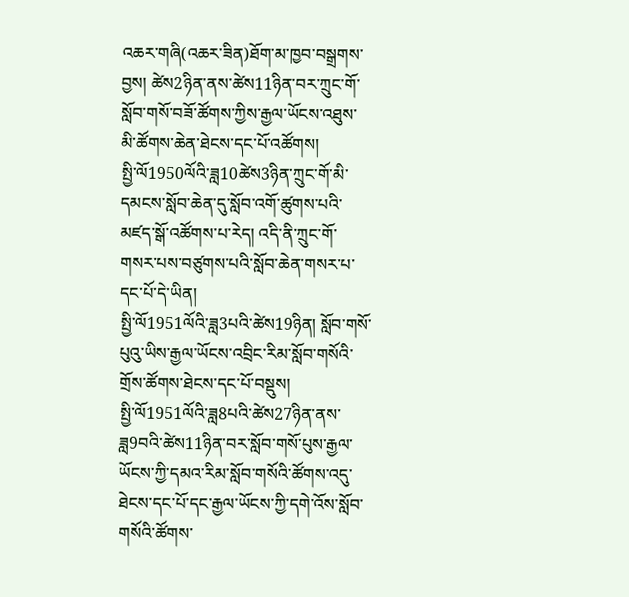འཆར་གཞི(འཆར་ཟིན)ཐོག་མ་ཁྱབ་བསྒྲགས་བྱས། ཚེས2ཉིན་ནས་ཚེས11ཉིན་བར་ཀྲུང་གོ་སློབ་གསོ་བཟོ་ཚོགས་ཀྱིས་རྒྱལ་ཡོངས་འཐུས་མི་ཚོགས་ཆེན་ཐེངས་དང་པོ་འཚོགས།
སྤྱི་ལོ1950ལོའི་ཟླ10ཚེས3ཉིན་ཀྲུང་གོ་མི་དམངས་སློབ་ཆེན་དུ་སློབ་འགོ་ཚུགས་པའི་མཛད་སྒོ་འཚོགས་པ་རེད། འདི་ནི་ཀྲུང་གོ་གསར་པས་བཙུགས་པའི་སློབ་ཆེན་གསར་པ་དང་པོ་དེ་ཡིན།
སྤྱི་ལོ1951ལོའི་ཟླ3པའི་ཚེས19ཉིན། སློབ་གསོ་པུའུ་ཡིས་རྒྱལ་ཡོངས་འབྲིང་རིམ་སློབ་གསོའི་གྲོས་ཚོགས་ཐེངས་དང་པོ་བསྡུས།
སྤྱི་ལོ1951ལོའི་ཟླ8པའི་ཚེས27ཉིན་ནས་ཟླ9བའི་ཚེས11ཉིན་བར་སློབ་གསོ་པུས་རྒྱལ་ཡོངས་ཀྱི་དམའ་རིམ་སློབ་གསོའི་ཚོགས་འདུ་ཐེངས་དང་པོ་དང་རྒྱལ་ཡོངས་ཀྱི་དགེ་འོས་སློབ་གསོའི་ཚོགས་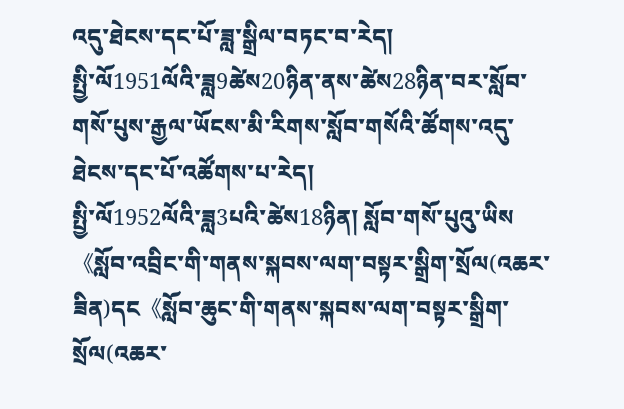འདུ་ཐེངས་དང་པོ་ཟླ་སྒྲིལ་བཏང་བ་རེད།
སྤྱི་ལོ1951ལོའི་ཟླ9ཚེས20ཉིན་ནས་ཚེས28ཉིན་བར་སློབ་གསོ་པུས་རྒྱལ་ཡོངས་མི་རིགས་སློབ་གསོའི་ཚོགས་འདུ་ཐེངས་དང་པོ་འཚོགས་པ་རེད།
སྤྱི་ལོ1952ལོའི་ཟླ3པའི་ཚེས18ཉིན། སློབ་གསོ་པུའུ་ཡིས《སློབ་འབྲིང་གི་གནས་སྐབས་ལག་བསྟར་སྒྲིག་སྲོལ(འཆར་ཟིན)དང《སློབ་ཆུང་གི་གནས་སྐབས་ལག་བསྟར་སྒྲིག་སྲོལ(འཆར་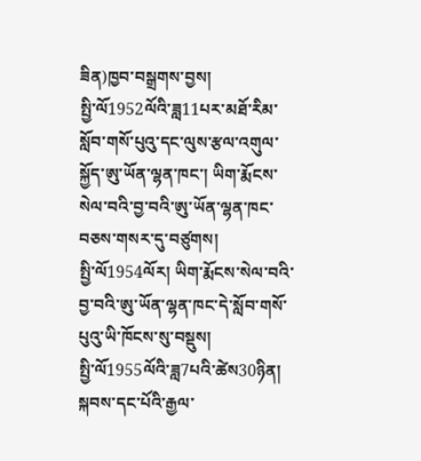ཟིན)ཁྱབ་བསྒྲགས་བྱས།
སྤྱི་ལོ1952ལོའི་ཟླ11པར་མཐོ་རིམ་སློབ་གསོ་པུའུ་དང་ལུས་རྩལ་འགུལ་སྐྱོད་ཨུ་ཡོན་ལྷན་ཁང་། ཡིག་རྨོངས་སེལ་བའི་བྱ་བའི་ཨུ་ཡོན་ལྷན་ཁང་བཅས་གསར་དུ་བཙུགས།
སྤྱི་ལོ1954ལོར། ཡིག་རྨོངས་སེལ་བའི་བྱ་བའི་ཨུ་ཡོན་ལྷན་ཁང་དེ་སློབ་གསོ་པུའུ་ཡི་ཁོངས་སུ་བསྡུས།
སྤྱི་ལོ1955ལོའི་ཟླ7པའི་ཚེས30ཉིན། སྐབས་དང་པོའི་རྒྱལ་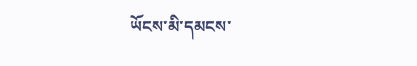ཡོངས་མི་དམངས་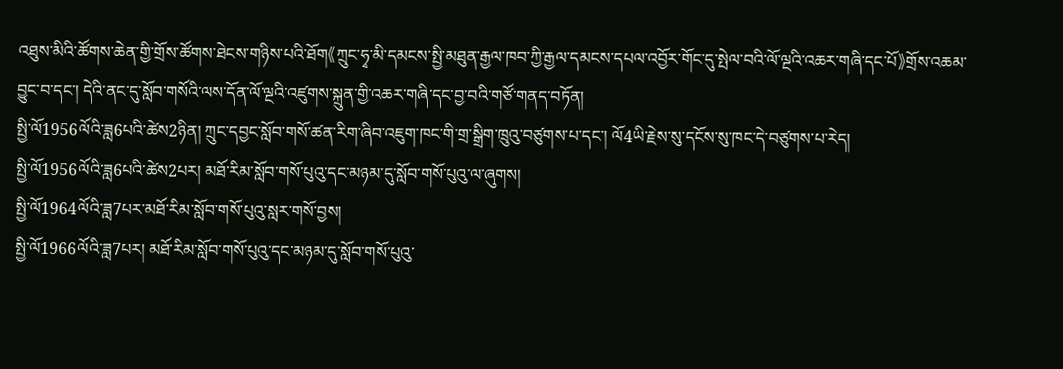འཐུས་མིའི་ཚོགས་ཆེན་གྱི་གྲོས་ཚོགས་ཐེངས་གཉིས་པའི་ཐོག《ཀྲུང་ཧྭ་མི་དམངས་སྤྱི་མཐུན་རྒྱལ་ཁབ་ཀྱི་རྒྱལ་དམངས་དཔལ་འབྱོར་གོང་དུ་སྤེལ་བའི་ལོ་ལྔའི་འཆར་གཞི་དང་པོ》གྲོས་འཆམ་བྱུང་བ་དང་། དེའི་ནང་དུ་སློབ་གསོའི་ལས་དོན་ལོ་ལྔའི་འཛུགས་སྐྲུན་གྱི་འཆར་གཞི་དང་བྱ་བའི་གཙོ་གནད་བཏོན།
སྤྱི་ལོ1956ལོའི་ཟླ6པའི་ཚེས2ཉིན། ཀྲུང་དབྱང་སློབ་གསོ་ཚན་རིག་ཞིབ་འཇུག་ཁང་གི་གྲ་སྒྲིག་ཁྲུའུ་བཙུགས་པ་དང་། ལོ4ཡི་རྗེས་སུ་དངོས་སུ་ཁང་དེ་བཙུགས་པ་རེད།
སྤྱི་ལོ1956ལོའི་ཟླ6པའི་ཚེས2པར། མཐོ་རིམ་སློབ་གསོ་པུའུ་དང་མཉམ་དུ་སློབ་གསོ་པུའུ་ལ་ཞུགས།
སྤྱི་ལོ1964ལོའི་ཟླ7པར་མཐོ་རིམ་སློབ་གསོ་པུའུ་སླར་གསོ་བྱས།
སྤྱི་ལོ1966ལོའི་ཟླ7པར། མཐོ་རིམ་སློབ་གསོ་པུའུ་དང་མཉམ་དུ་སློབ་གསོ་པུའུ་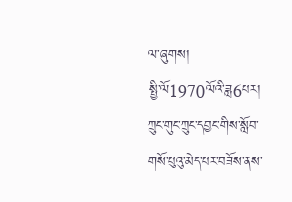ལ་ཞུགས།
སྤྱི་ལོ1970ལོའི་ཟླ6པར། ཀྲུང་གུང་ཀྲུང་དབྱང་གིས་སློབ་གསོ་པུའུ་མེད་པར་བཟོས་ནས་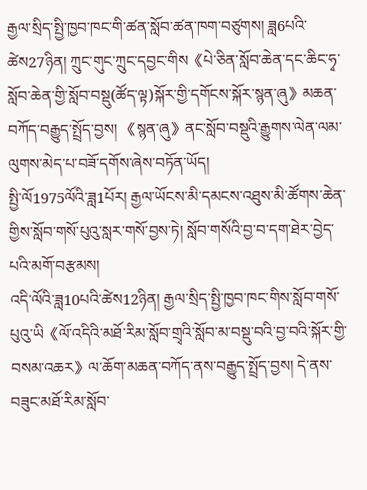རྒྱལ་སྲིད་སྤྱི་ཁྱབ་ཁང་གི་ཚན་སློབ་ཚན་ཁག་བཙུགས། ཟླ6པའི་ཚེས27ཉིན། ཀྲུང་གུང་ཀྲུང་དབྱང་གིས《པེ་ཅིན་སློབ་ཆེན་དང་ཆིང་ཧྭ་སློབ་ཆེན་གྱི་སློབ་བསྡུ(ཚོད་ལྟ)སྐོར་གྱི་དགོངས་སྐོར་སྙན་ཞུ》མཆན་བཀོད་བརྒྱུད་སྤྲོད་བྱས། 《སྙན་ཞུ》ནང་སློབ་བསྡུའི་རྒྱུགས་ལེན་ལམ་ལུགས་མེད་པ་བཟོ་དགོས་ཞེས་བཏོན་ཡོད།
སྤྱི་ལོ1975ལོའི་ཟླ1པོར། རྒྱལ་ཡོངས་མི་དམངས་འཐུས་མི་ཚོགས་ཆེན་གྱིས་སློབ་གསོ་པུའུ་སླར་གསོ་བྱས་ཏེ། སློབ་གསོའི་བྱ་བ་དག་ཐེར་བྱེད་པའི་མགོ་བརྩམས།
འདི་ལོའི་ཟླ10པའི་ཚེས12ཉིན། རྒྱལ་སྲིད་སྤྱི་ཁྱབ་ཁང་གིས་སློབ་གསོ་པུའུ་ཡི《ལོ་འདིའི་མཐོ་རིམ་སློབ་གྲྭའི་སློབ་མ་བསྡུ་བའི་བྱ་བའི་སྐོར་གྱི་བསམ་འཆར》ལ་ཆོག་མཆན་བཀོད་ནས་བརྒྱུད་སྤྲོད་བྱས། དེ་ནས་བཟུང་མཐོ་རིམ་སློབ་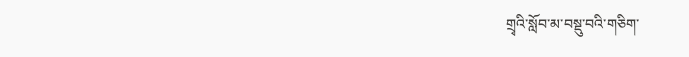གྲྭའི་སློབ་མ་བསྡུ་བའི་གཅིག་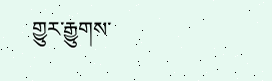གྱུར་རྒྱུགས་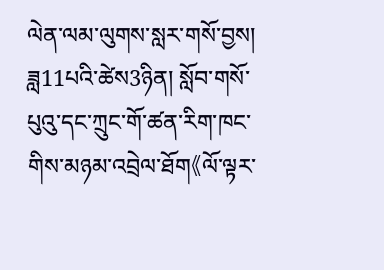ལེན་ལམ་ལུགས་སླར་གསོ་བྱས། ཟླ11པའི་ཚེས3ཉིན། སློབ་གསོ་པུའུ་དང་ཀྲུང་གོ་ཚན་རིག་ཁང་གིས་མཉམ་འབྲེལ་ཐོག《ལོ་ལྟར་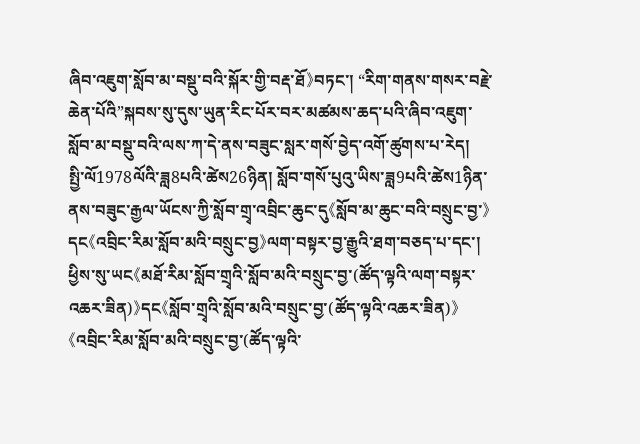ཞིབ་འཇུག་སློབ་མ་བསྡུ་བའི་སྐོར་གྱི་བརྡ་ཐོ》བཏང་། “རིག་གནས་གསར་བརྗེ་ཆེན་པོའི”སྐབས་སུ་དུས་ཡུན་རིང་པོར་བར་མཚམས་ཆད་པའི་ཞིབ་འཇུག་སློབ་མ་བསྡུ་བའི་ལས་ཀ་དེ་ནས་བཟུང་སླར་གསོ་བྱེད་འགོ་ཚུགས་པ་རེད།
སྤྱི་ལོ1978ལོའི་ཟླ8པའི་ཚེས26ཉིན། སློབ་གསོ་པུའུ་ཡིས་ཟླ9པའི་ཚེས1ཉིན་ནས་བཟུང་རྒྱལ་ཡོངས་ཀྱི་སློབ་གྲྭ་འབྲིང་ཆུང་དུ《སློབ་མ་ཆུང་བའི་བསྲུང་བྱ་》དང《འབྲིང་རིམ་སློབ་མའི་བསྲུང་བྱ》ལག་བསྟར་བྱ་རྒྱུའི་ཐག་བཅད་པ་དང་། ཕྱིས་སུ་ཡང《མཐོ་རིམ་སློབ་གྲྭའི་སློབ་མའི་བསྲུང་བྱ་(ཚོད་ལྟའི་ལག་བསྟར་འཆར་ཟིན)》དང《སློབ་གྲྭའི་སློབ་མའི་བསྲུང་བྱ་(ཚོད་ལྟའི་འཆར་ཟིན)》《འབྲིང་རིམ་སློབ་མའི་བསྲུང་བྱ་(ཚོད་ལྟའི་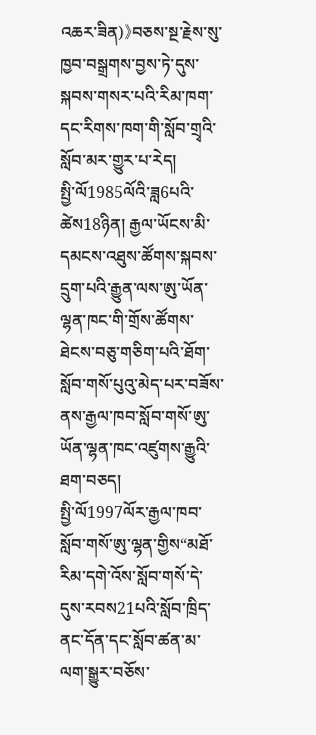འཆར་ཟིན)》བཅས་སྔ་རྗེས་སུ་ཁྱབ་བསྒྲགས་བྱས་ཏེ་དུས་སྐབས་གསར་པའི་རིམ་ཁག་དང་རིགས་ཁག་གི་སློབ་གྲྭའི་སློབ་མར་གྱུར་པ་རེད།
སྤྱི་ལོ1985ལོའི་ཟླ6པའི་ཚེས18ཉིན། རྒྱལ་ཡོངས་མི་དམངས་འཐུས་ཚོགས་སྐབས་དྲུག་པའི་རྒྱུན་ལས་ཨུ་ཡོན་ལྷན་ཁང་གི་གྲོས་ཚོགས་ཐེངས་བཅུ་གཅིག་པའི་ཐོག་སློབ་གསོ་པུའུ་མེད་པར་བཟོས་ནས་རྒྱལ་ཁབ་སློབ་གསོ་ཨུ་ཡོན་ལྷན་ཁང་འཛུགས་རྒྱུའི་ཐག་བཅད།
སྤྱི་ལོ1997ལོར་རྒྱལ་ཁབ་སློབ་གསོ་ཨུ་ལྷན་གྱིས“མཐོ་རིམ་དགེ་འོས་སློབ་གསོ་དེ་དུས་རབས21པའི་སློབ་ཁྲིད་ནང་དོན་དང་སློབ་ཚན་མ་ལག་སྒྱུར་བཅོས་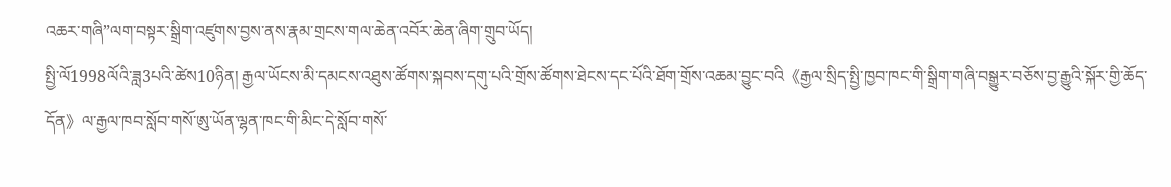འཆར་གཞི”ལག་བསྟར་སྒྲིག་འཛུགས་བྱས་ནས་རྣམ་གྲངས་གལ་ཆེན་འབོར་ཆེན་ཞིག་གྲུབ་ཡོད།
སྤྱི་ལོ1998ལོའི་ཟླ3པའི་ཚེས10ཉིན། རྒྱལ་ཡོངས་མི་དམངས་འཐུས་ཚོགས་སྐབས་དགུ་པའི་གྲོས་ཚོགས་ཐེངས་དང་པོའི་ཐོག་གྲོས་འཆམ་བྱུང་བའི《རྒྱལ་སྲིད་སྤྱི་ཁྱབ་ཁང་གི་སྒྲིག་གཞི་བསྒྱུར་བཅོས་བྱ་རྒྱུའི་སྐོར་གྱི་ཆོད་དོན》ལ་རྒྱལ་ཁབ་སློབ་གསོ་ཨུ་ཡོན་ལྷན་ཁང་གི་མིང་དེ་སློབ་གསོ་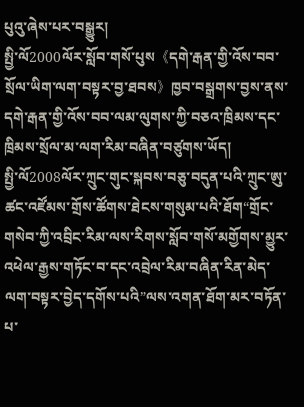པུའུ་ཞེས་པར་བསྒྱུར།
སྤྱི་ལོ2000ལོར་སློབ་གསོ་པུས《དགེ་རྒན་གྱི་འོས་བབ་སྲོལ་ཡིག་ལག་བསྟར་བྱ་ཐབས》ཁྱབ་བསྒྲགས་བྱས་ནས་དགེ་རྒན་གྱི་འོས་བབ་ལམ་ལུགས་ཀྱི་བཅའ་ཁྲིམས་དང་ཁྲིམས་སྲོལ་མ་ལག་རིམ་བཞིན་བཙུགས་ཡོད།
སྤྱི་ལོ2008ལོར་ཀྲུང་གུང་སྐབས་བཅུ་བདུན་པའི་ཀྲུང་ཨུ་ཚང་འཛོམས་གྲོས་ཚོགས་ཐེངས་གསུམ་པའི་ཐོག“གྲོང་གསེབ་ཀྱི་འབྲིང་རིམ་ལས་རིགས་སློབ་གསོ་མགྱོགས་མྱུར་འཕེལ་རྒྱས་གཏོང་བ་དང་འབྲེལ་རིམ་བཞིན་རིན་མེད་ལག་བསྟར་བྱེད་དགོས་པའི”ལས་འགན་ཐོག་མར་བཏོན་པ་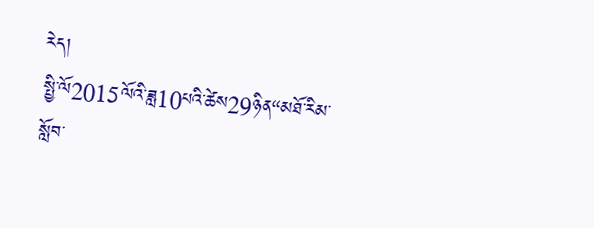རེད།
སྤྱི་ལོ2015ལོའི་ཟླ10པའི་ཚེས29ཉིན“མཐོ་རིམ་སློབ་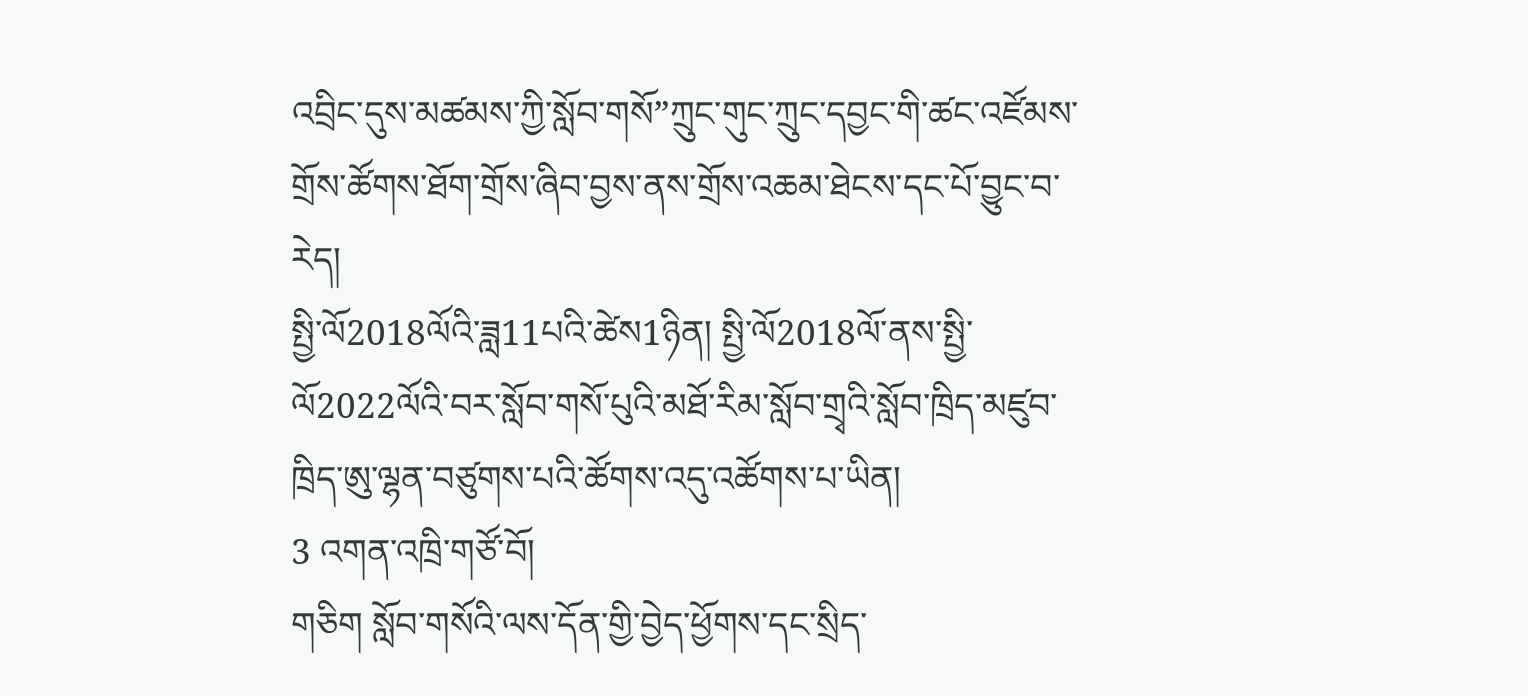འབྲིང་དུས་མཚམས་ཀྱི་སློབ་གསོ”ཀྲུང་གུང་ཀྲུང་དབྱང་གི་ཚང་འཛོམས་གྲོས་ཚོགས་ཐོག་གྲོས་ཞིབ་བྱས་ནས་གྲོས་འཆམ་ཐེངས་དང་པོ་བྱུང་བ་རེད།
སྤྱི་ལོ2018ལོའི་ཟླ11པའི་ཚེས1ཉིན། སྤྱི་ལོ2018ལོ་ནས་སྤྱི་ལོ2022ལོའི་བར་སློབ་གསོ་པུའི་མཐོ་རིམ་སློབ་གྲྭའི་སློབ་ཁྲིད་མཛུབ་ཁྲིད་ཨུ་ལྷན་བཙུགས་པའི་ཚོགས་འདུ་འཚོགས་པ་ཡིན།
3 འགན་འཁྲི་གཙོ་བོ།
གཅིག སློབ་གསོའི་ལས་དོན་གྱི་བྱེད་ཕྱོགས་དང་སྲིད་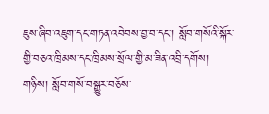ཇུས་ཞིབ་འཇུག་དང་གཏན་འབེབས་བྱ་བ་དང་། སློབ་གསོའི་སྐོར་གྱི་བཅའ་ཁྲིམས་དང་ཁྲིམས་སྲོལ་གྱི་མ་ཟིན་འབྲི་དགོས།
གཉིས། སློབ་གསོ་བསྒྱུར་བཅོས་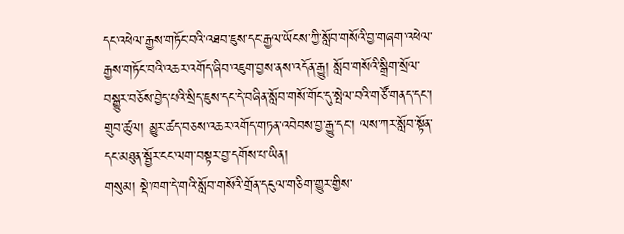དང་འཕེལ་རྒྱས་གཏོང་བའི་འཐབ་ཇུས་དང་རྒྱལ་ཡོངས་ཀྱི་སློབ་གསོའི་བྱ་གཞག་འཕེལ་རྒྱས་གཏོང་བའི་འཆར་འགོད་ཞིབ་འཇུག་བྱས་ནས་འདོན་རྒྱུ། སློབ་གསོའི་སྒྲིག་སྲོལ་བསྒྱུར་བཅོས་བྱེད་པའི་སྲིད་ཇུས་དང་དེ་བཞིན་སློབ་གསོ་གོང་དུ་སྤེལ་བའི་གཙོ་གནད་དང་། གྲུབ་ཚུལ། མྱུར་ཚད་བཅས་འཆར་འགོད་གཏན་འབེབས་བྱ་རྒྱུ་དང་། ལས་ཀར་སློབ་སྟོན་དང་མཐུན་སྦྱོར་ངང་ལག་བསྟར་བྱ་དགོས་པ་ཡིན།
གསུམ། སྡེ་ཁག་དེ་གའི་སློབ་གསོའི་གྲོན་དངུལ་གཅིག་གྱུར་གྱིས་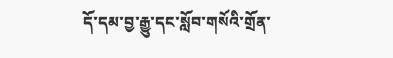དོ་དམ་བྱ་རྒྱུ་དང་སློབ་གསོའི་གྲོན་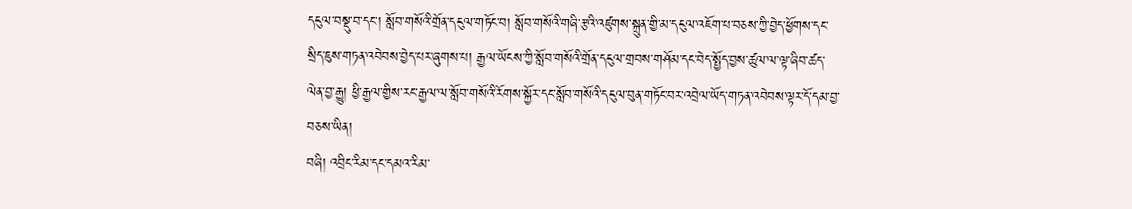དངུལ་བསྡུ་བ་དང་། སློབ་གསོའི་གྲོན་དངུལ་གཏོང་བ། སློབ་གསོའི་གཞི་རྩའི་འཛུགས་སྐྲུན་གྱི་མ་དངུལ་འཇོག་པ་བཅས་ཀྱི་བྱེད་ཕྱོགས་དང་སྲིད་ཇུས་གཏན་འབེབས་བྱེད་པར་ཞུགས་པ། རྒྱལ་ཡོངས་ཀྱི་སློབ་གསོའི་གྲོན་དངུལ་གྲབས་གཤོམ་དང་བེད་སྤྱོད་བྱས་ཚུལ་ལ་ལྟ་ཞིབ་ཚད་ལེན་བྱ་རྒྱུ། ཕྱི་རྒྱལ་གྱིས་རང་རྒྱལ་ལ་སློབ་གསོའི་རོགས་སྐྱོར་དང་སློབ་གསོའི་དངུལ་བུན་གཏོང་བར་འབྲེལ་ཡོད་གཏན་འབེབས་ལྟར་དོ་དམ་བྱ་བཅས་ཡིན།
བཞི། འབྲིང་རིམ་དང་དམའ་རིམ་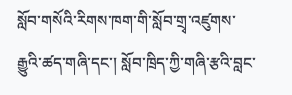སློབ་གསོའི་རིགས་ཁག་གི་སློབ་གྲྭ་འཛུགས་རྒྱུའི་ཚད་གཞི་དང་། སློབ་ཁྲིད་ཀྱི་གཞི་རྩའི་བླང་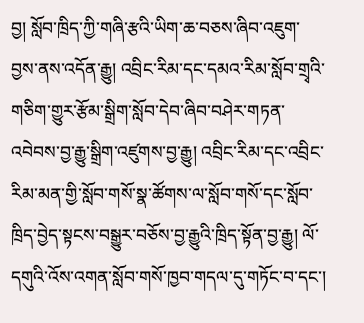བྱ། སློབ་ཁྲིད་ཀྱི་གཞི་རྩའི་ཡིག་ཆ་བཅས་ཞིབ་འཇུག་བྱས་ནས་འདོན་རྒྱུ། འབྲིང་རིམ་དང་དམའ་རིམ་སློབ་གྲྭའི་གཅིག་གྱུར་རྩོམ་སྒྲིག་སློབ་དེབ་ཞིབ་བཤེར་གཏན་འབེབས་བྱ་རྒྱུ་སྒྲིག་འཛུགས་བྱ་རྒྱུ། འབྲིང་རིམ་དང་འབྲིང་རིམ་མན་གྱི་སློབ་གསོ་སྣ་ཚོགས་ལ་སློབ་གསོ་དང་སློབ་ཁྲིད་བྱེད་སྟངས་བསྒྱུར་བཅོས་བྱ་རྒྱུའི་ཁྲིད་སྟོན་བྱ་རྒྱུ། ལོ་དགུའི་འོས་འགན་སློབ་གསོ་ཁྱབ་གདལ་དུ་གཏོང་བ་དང་།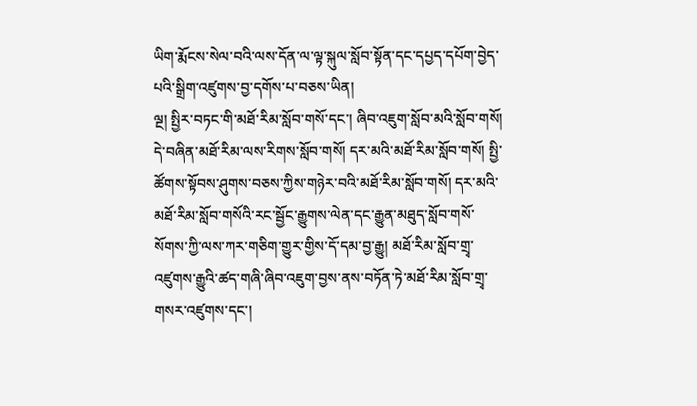ཡིག་རྨོངས་སེལ་བའི་ལས་དོན་ལ་ལྟ་སྐུལ་སློབ་སྟོན་དང་དཔྱད་དཔོག་བྱེད་པའི་སྒྲིག་འཛུགས་བྱ་དགོས་པ་བཅས་ཡིན།
ལྔ། སྤྱིར་བཏང་གི་མཐོ་རིམ་སློབ་གསོ་དང་། ཞིབ་འཇུག་སློབ་མའི་སློབ་གསོ། དེ་བཞིན་མཐོ་རིམ་ལས་རིགས་སློབ་གསོ། དར་མའི་མཐོ་རིམ་སློབ་གསོ། སྤྱི་ཚོགས་སྟོབས་ཤུགས་བཅས་ཀྱིས་གཉེར་བའི་མཐོ་རིམ་སློབ་གསོ། དར་མའི་མཐོ་རིམ་སློབ་གསོའི་རང་སྦྱོང་རྒྱུགས་ལེན་དང་རྒྱུན་མཐུད་སློབ་གསོ་སོགས་ཀྱི་ལས་ཀར་གཅིག་གྱུར་གྱིས་དོ་དམ་བྱ་རྒྱུ། མཐོ་རིམ་སློབ་གྲྭ་འཛུགས་རྒྱུའི་ཚད་གཞི་ཞིབ་འཇུག་བྱས་ནས་བཏོན་ཏེ་མཐོ་རིམ་སློབ་གྲྭ་གསར་འཛུགས་དང་།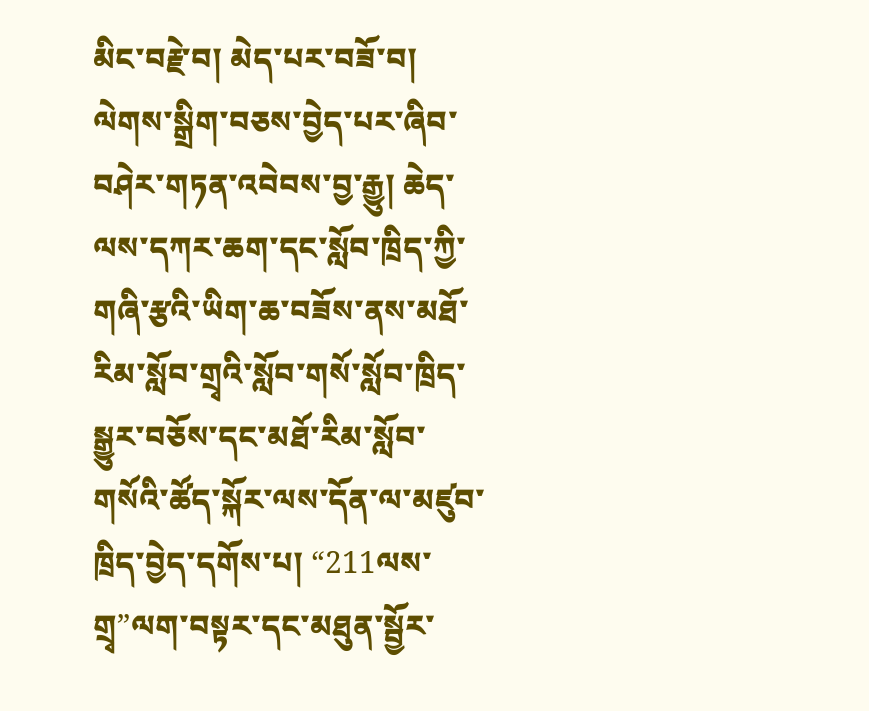མིང་བརྗེ་བ། མེད་པར་བཟོ་བ། ལེགས་སྒྲིག་བཅས་བྱེད་པར་ཞིབ་བཤེར་གཏན་འབེབས་བྱ་རྒྱུ། ཆེད་ལས་དཀར་ཆག་དང་སློབ་ཁྲིད་ཀྱི་གཞི་རྩའི་ཡིག་ཆ་བཟོས་ནས་མཐོ་རིམ་སློབ་གྲྭའི་སློབ་གསོ་སློབ་ཁྲིད་སྒྱུར་བཅོས་དང་མཐོ་རིམ་སློབ་གསོའི་ཚོད་སྐོར་ལས་དོན་ལ་མཛུབ་ཁྲིད་བྱེད་དགོས་པ། “211ལས་གྲྭ”ལག་བསྟར་དང་མཐུན་སྦྱོར་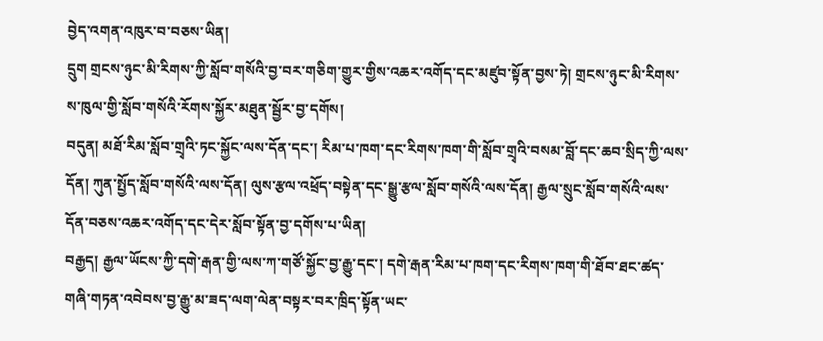བྱེད་འགན་འཁུར་བ་བཅས་ཡིན།
དྲུག གྲངས་ཉུང་མི་རིགས་ཀྱི་སློབ་གསོའི་བྱ་བར་གཅིག་གྱུར་གྱིས་འཆར་འགོད་དང་མཛུབ་སྟོན་བྱས་ཏེ། གྲངས་ཉུང་མི་རིགས་ས་ཁུལ་གྱི་སློབ་གསོའི་རོགས་སྐྱོར་མཐུན་སྦྱོར་བྱ་དགོས།
བདུན། མཐོ་རིམ་སློབ་གྲྭའི་ཏང་སྐྱོང་ལས་དོན་དང་། རིམ་པ་ཁག་དང་རིགས་ཁག་གི་སློབ་གྲྭའི་བསམ་བློ་དང་ཆབ་སྲིད་ཀྱི་ལས་དོན། ཀུན་སྤྱོད་སློབ་གསོའི་ལས་དོན། ལུས་རྩལ་འཕྲོད་བསྟེན་དང་སྒྱུ་རྩལ་སློབ་གསོའི་ལས་དོན། རྒྱལ་སྲུང་སློབ་གསོའི་ལས་དོན་བཅས་འཆར་འགོད་དང་དེར་སློབ་སྟོན་བྱ་དགོས་པ་ཡིན།
བརྒྱད། རྒྱལ་ཡོངས་ཀྱི་དགེ་རྒན་གྱི་ལས་ཀ་གཙོ་སྐྱོང་བྱ་རྒྱུ་དང་། དགེ་རྒན་རིམ་པ་ཁག་དང་རིགས་ཁག་གི་ཐོབ་ཐང་ཚད་གཞི་གཏན་འབེབས་བྱ་རྒྱུ་མ་ཟད་ལག་ལེན་བསྟར་བར་ཁྲིད་སྟོན་ཡང་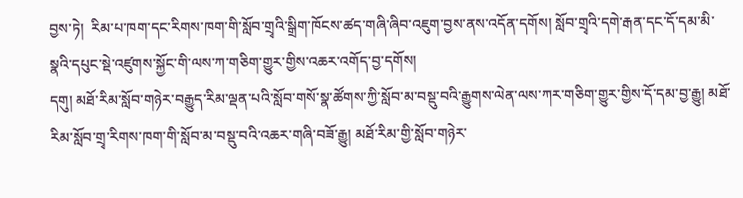བྱས་ཏེ།  རིམ་པ་ཁག་དང་རིགས་ཁག་གི་སློབ་གྲྭའི་སྒྲིག་ཁོངས་ཚད་གཞི་ཞིབ་འཇུག་བྱས་ནས་འདོན་དགོས། སློབ་གྲྭའི་དགེ་རྒན་དང་དོ་དམ་མི་སྣའི་དཔུང་སྡེ་འཛུགས་སྐྱོང་གི་ལས་ཀ་གཅིག་གྱུར་གྱིས་འཆར་འགོད་བྱ་དགོས།
དགུ། མཐོ་རིམ་སློབ་གཉེར་བརྒྱུད་རིམ་ལྡན་པའི་སློབ་གསོ་སྣ་ཚོགས་ཀྱི་སློབ་མ་བསྡུ་བའི་རྒྱུགས་ལེན་ལས་ཀར་གཅིག་གྱུར་གྱིས་དོ་དམ་བྱ་རྒྱུ། མཐོ་རིམ་སློབ་གྲྭ་རིགས་ཁག་གི་སློབ་མ་བསྡུ་བའི་འཆར་གཞི་བཟོ་རྒྱུ། མཐོ་རིམ་གྱི་སློབ་གཉེར་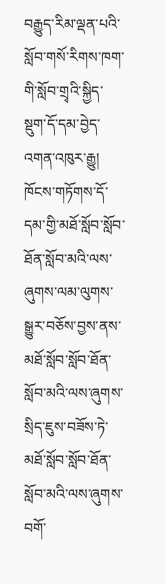བརྒྱུད་རིམ་ལྡན་པའི་སློབ་གསོ་རིགས་ཁག་གི་སློབ་གྲྭའི་སྐྱིད་སྡུག་དོ་དམ་བྱེད་འགན་འཁུར་རྒྱུ། ཁོངས་གཏོགས་དོ་དམ་གྱི་མཐོ་སློབ་སློབ་ཐོན་སློབ་མའི་ལས་ཞུགས་ལམ་ལུགས་སྒྱུར་བཅོས་བྱས་ནས་མཐོ་སློབ་སློབ་ཐོན་སློབ་མའི་ལས་ཞུགས་སྲིད་ཇུས་བཟོས་ཏེ་མཐོ་སློབ་སློབ་ཐོན་སློབ་མའི་ལས་ཞུགས་བགོ་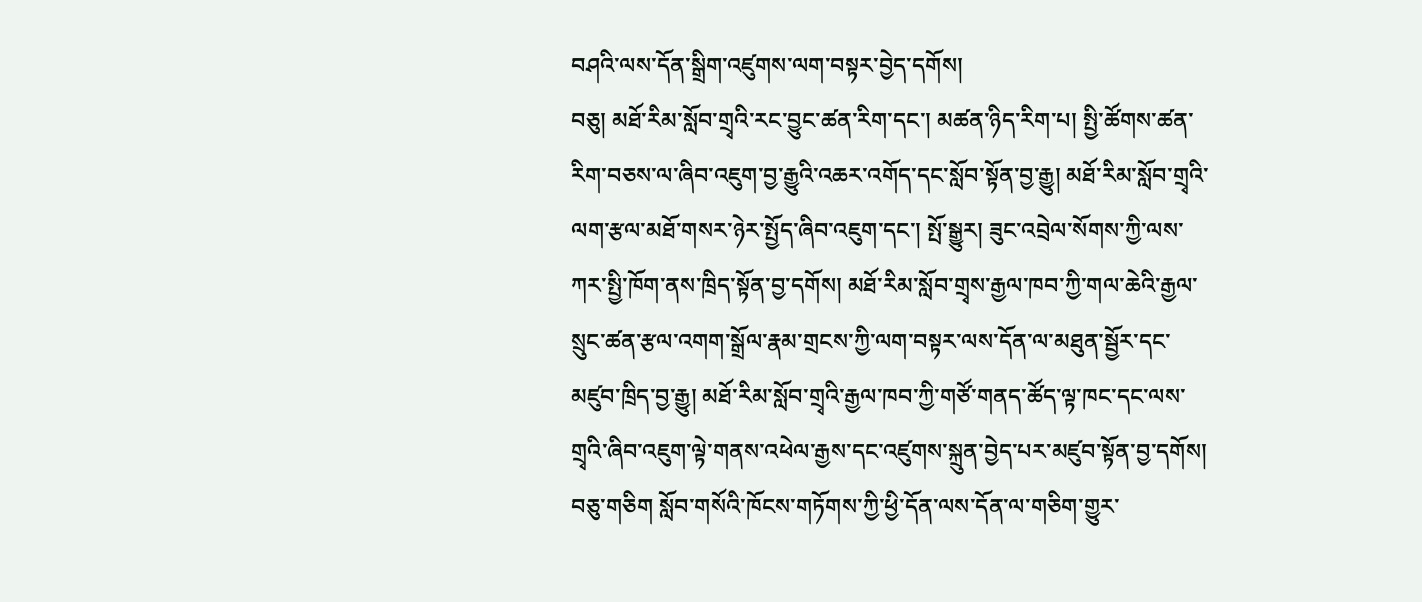བཤའི་ལས་དོན་སྒྲིག་འཛུགས་ལག་བསྟར་བྱེད་དགོས།
བཅུ། མཐོ་རིམ་སློབ་གྲྭའི་རང་བྱུང་ཚན་རིག་དང་། མཚན་ཉིད་རིག་པ། སྤྱི་ཚོགས་ཚན་རིག་བཅས་ལ་ཞིབ་འཇུག་བྱ་རྒྱུའི་འཆར་འགོད་དང་སློབ་སྟོན་བྱ་རྒྱུ། མཐོ་རིམ་སློབ་གྲྭའི་ལག་རྩལ་མཐོ་གསར་ཉེར་སྤྱོད་ཞིབ་འཇུག་དང་། སྤོ་སྒྱུར། ཟུང་འབྲེལ་སོགས་ཀྱི་ལས་ཀར་སྤྱི་ཁོག་ནས་ཁྲིད་སྟོན་བྱ་དགོས། མཐོ་རིམ་སློབ་གྲྭས་རྒྱལ་ཁབ་ཀྱི་གལ་ཆེའི་རྒྱལ་སྲུང་ཚན་རྩལ་འགག་སྒྲོལ་རྣམ་གྲངས་ཀྱི་ལག་བསྟར་ལས་དོན་ལ་མཐུན་སྦྱོར་དང་མཛུབ་ཁྲིད་བྱ་རྒྱུ། མཐོ་རིམ་སློབ་གྲྭའི་རྒྱལ་ཁབ་ཀྱི་གཙོ་གནད་ཚོད་ལྟ་ཁང་དང་ལས་གྲྭའི་ཞིབ་འཇུག་ལྟེ་གནས་འཕེལ་རྒྱས་དང་འཛུགས་སྐྲུན་བྱེད་པར་མཛུབ་སྟོན་བྱ་དགོས།
བཅུ་གཅིག སློབ་གསོའི་ཁོངས་གཏོགས་ཀྱི་ཕྱི་དོན་ལས་དོན་ལ་གཅིག་གྱུར་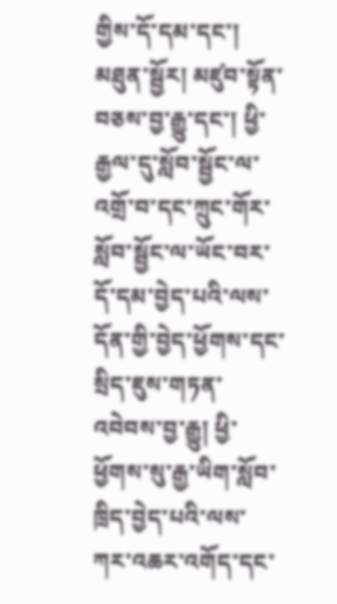གྱིས་དོ་དམ་དང་། མཐུན་སྦྱོར། མཛུབ་སྟོན་བཅས་བྱ་རྒྱུ་དང་། ཕྱི་རྒྱལ་དུ་སློབ་སྦྱོང་ལ་འགྲོ་བ་དང་ཀྲུང་གོར་སློབ་སྦྱོང་ལ་ཡོང་བར་དོ་དམ་བྱེད་པའི་ལས་དོན་གྱི་བྱེད་ཕྱོགས་དང་སྲིད་ཇུས་གཏན་འབེབས་བྱ་རྒྱུ། ཕྱི་ཕྱོགས་སུ་རྒྱ་ཡིག་སློབ་ཁྲིད་བྱེད་པའི་ལས་ཀར་འཆར་འགོད་དང་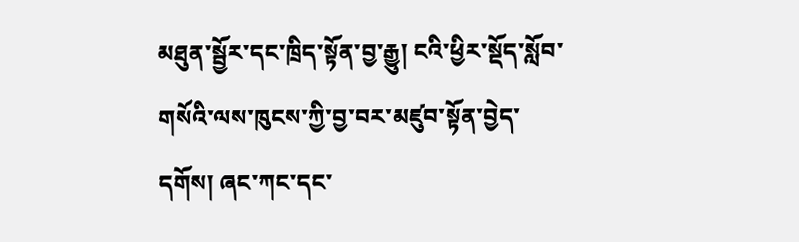མཐུན་སྦྱོར་དང་ཁྲིད་སྟོན་བྱ་རྒྱུ། ངའི་ཕྱིར་སྡོད་སློབ་གསོའི་ལས་ཁུངས་ཀྱི་བྱ་བར་མཛུབ་སྟོན་བྱེད་དགོས། ཞང་ཀང་དང་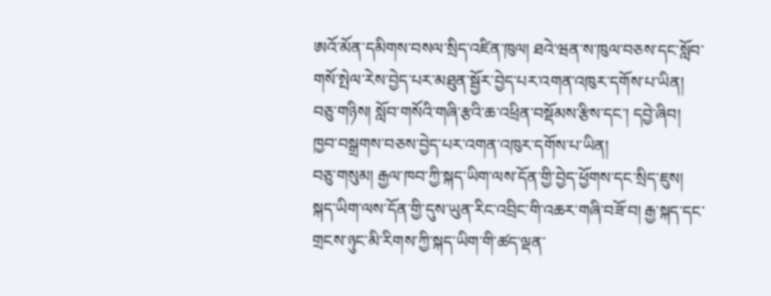ཨའོ་མོན་དམིགས་བསལ་སྲིད་འཛིན་ཁུལ། ཐའེ་ཝན་ས་ཁུལ་བཅས་དང་སློབ་གསོ་སྤེལ་རེས་བྱེད་པར་མཐུན་སྦྱོར་བྱེད་པར་འགན་འཁུར་དགོས་པ་ཡིན།
བཅུ་གཉིས། སློབ་གསོའི་གཞི་རྩའི་ཆ་འཕྲིན་བསྡོམས་རྩིས་དང་། དབྱེ་ཞིབ། ཁྱབ་བསྒྲགས་བཅས་བྱེད་པར་འགན་འཁུར་དགོས་པ་ཡིན།
བཅུ་གསུམ། རྒྱལ་ཁབ་ཀྱི་སྐད་ཡིག་ལས་དོན་གྱི་བྱེད་ཕྱོགས་དང་སྲིད་ཇུས། སྐད་ཡིག་ལས་དོན་གྱི་དུས་ཡུན་རིང་འབྲིང་གི་འཆར་གཞི་བཟོ་བ། རྒྱ་སྐད་དང་གྲངས་ཉུང་མི་རིགས་ཀྱི་སྐད་ཡིག་གི་ཚད་ལྡན་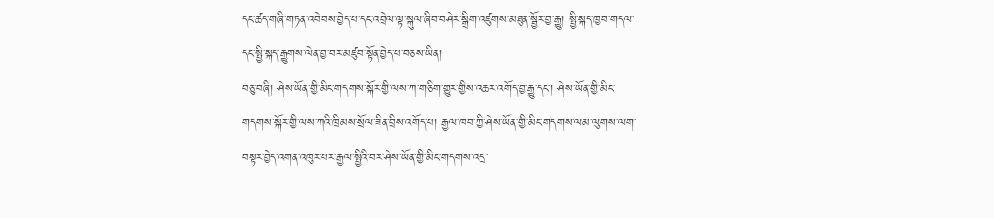དང་ཚད་གཞི་གཏན་འབེབས་བྱེད་པ་དང་འབྲེལ་ལྟ་སྐུལ་ཞིབ་བཤེར་སྒྲིག་འཛུགས་མཐུན་སྦྱོར་བྱ་རྒྱུ། སྤྱི་སྐད་ཁྱབ་གདལ་དང་སྤྱི་སྐད་རྒྱུགས་ལེན་བྱ་བར་མཛུབ་སྟོན་བྱེད་པ་བཅས་ཡིན།
བཅུ་བཞི། ཤེས་ཡོན་གྱི་མིང་གདགས་སྐོར་གྱི་ལས་ཀ་གཅིག་གྱུར་གྱིས་འཆར་འགོད་བྱ་རྒྱུ་དང་། ཤེས་ཡོན་གྱི་མིང་གདགས་སྐོར་གྱི་ལས་ཀའི་ཁྲིམས་སྲོལ་ཟིན་བྲིས་འགོད་པ། རྒྱལ་ཁབ་ཀྱི་ཤེས་ཡོན་གྱི་མིང་གདགས་ལམ་ལུགས་ལག་བསྟར་བྱེད་འགན་འཁུར་པར་རྒྱལ་སྤྱིའི་བར་ཤེས་ཡོན་གྱི་མིང་གདགས་འདྲ་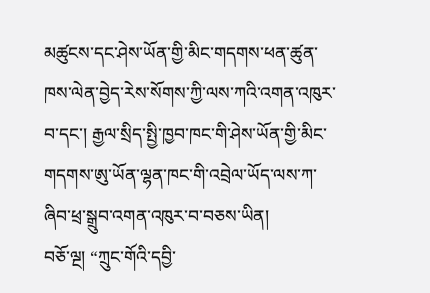མཚུངས་དང་ཤེས་ཡོན་གྱི་མིང་གདགས་ཕན་ཚུན་ཁས་ལེན་བྱེད་རེས་སོགས་ཀྱི་ལས་ཀའི་འགན་འཁུར་བ་དང་། རྒྱལ་སྲིད་སྤྱི་ཁྱབ་ཁང་གི་ཤེས་ཡོན་གྱི་མིང་གདགས་ཨུ་ཡོན་ལྷན་ཁང་གི་འབྲེལ་ཡོད་ལས་ཀ་ཞིབ་ཕྲ་སྒྲུབ་འགན་འཁུར་བ་བཅས་ཡིན།
བཅོ་ལྔ། “ཀྲུང་གོའི་དབྱི་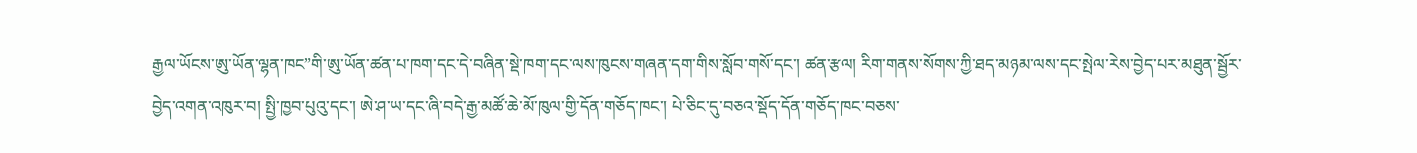རྒྱལ་ཡོངས་ཨུ་ཡོན་ལྷན་ཁང”གི་ཨུ་ཡོན་ཚན་པ་ཁག་དང་དེ་བཞིན་སྡེ་ཁག་དང་ལས་ཁུངས་གཞན་དག་གིས་སློབ་གསོ་དང་། ཚན་རྩལ། རིག་གནས་སོགས་ཀྱི་ཐད་མཉམ་ལས་དང་སྤེལ་རེས་བྱེད་པར་མཐུན་སྦྱོར་བྱེད་འགན་འཁུར་བ། སྤྱི་ཁྱབ་པུའུ་དང་། ཨེ་ཤ་ཡ་དང་ཞི་བདེ་རྒྱ་མཚོ་ཆེ་མོ་ཁུལ་གྱི་དོན་གཅོད་ཁང་། པེ་ཅིང་དུ་བཅའ་སྡོད་དོན་གཅོད་ཁང་བཅས་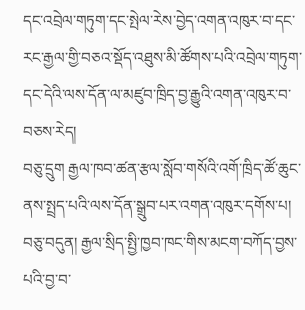དང་འབྲེལ་གཏུག་དང་སྤེལ་རེས་བྱེད་འགན་འཁུར་བ་དང་རང་རྒྱལ་གྱི་བཅའ་སྡོད་འཐུས་མི་ཚོགས་པའི་འབྲེལ་གཏུག་དང་དེའི་ལས་དོན་ལ་མཛུབ་ཁྲིད་བྱ་རྒྱུའི་འགན་འཁུར་བ་བཅས་རེད།
བཅུ་དྲུག རྒྱལ་ཁབ་ཚན་རྩལ་སློབ་གསོའི་འགོ་ཁྲིད་ཚོ་ཆུང་ནས་སྤྲད་པའི་ལས་དོན་སྒྲུབ་པར་འགན་འཁུར་དགོས་པ།
བཅུ་བདུན། རྒྱལ་སྲིད་སྤྱི་ཁྱབ་ཁང་གིས་མངག་བཀོད་བྱས་པའི་བྱ་བ་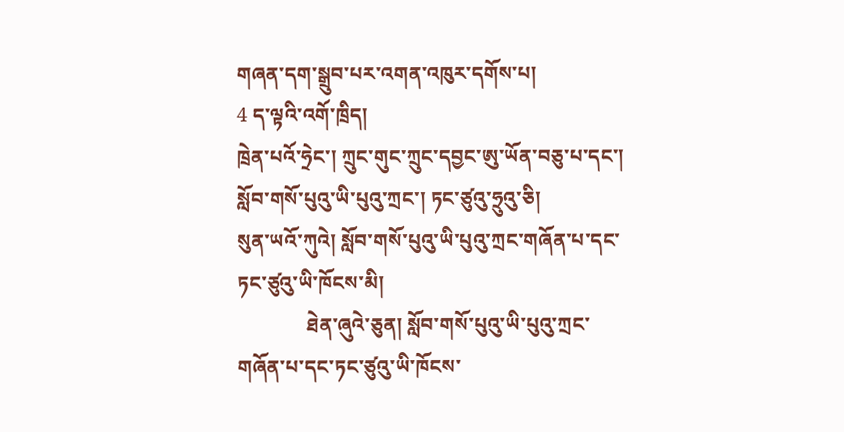གཞན་དག་སྒྲུབ་པར་འགན་འཁུར་དགོས་པ།
4 ད་ལྟའི་འགོ་ཁྲིད།
ཁྲེན་པའོ་ཧྲེང་། ཀྲུང་གུང་ཀྲུང་དབྱང་ཨུ་ཡོན་བཅུ་པ་དང་། སློབ་གསོ་པུའུ་ཡི་པུའུ་ཀྲང་། ཏང་ཙུའུ་ཧྲུའུ་ཅི།
སུན་ཡའོ་ཀུའེ། སློབ་གསོ་པུའུ་ཡི་པུའུ་ཀྲང་གཞོན་པ་དང་ཏང་ཙུའུ་ཡི་ཁོངས་མི།
              ཐེན་ཞུའེ་ཅུན། སློབ་གསོ་པུའུ་ཡི་པུའུ་ཀྲང་གཞོན་པ་དང་ཏང་ཙུའུ་ཡི་ཁོངས་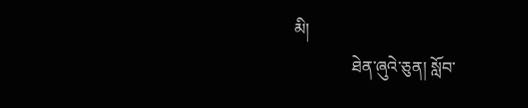མི།
              ཐེན་ཞུའེ་ཅུན། སློབ་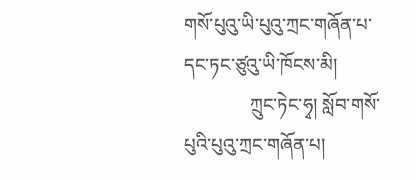གསོ་པུའུ་ཡི་པུའུ་ཀྲང་གཞོན་པ་དང་ཏང་ཙུའུ་ཡི་ཁོངས་མི།
              ཀྲུང་ཏེང་ཧྭ། སློབ་གསོ་པུའི་པུའུ་ཀྲང་གཞོན་པ།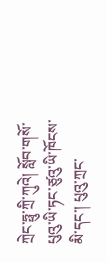ཀྲེང་ཧྥུ་ཀྲི་ཀུའེ། སློབ་གསོ་པུའུ་ཡི་ཏང་ཙུའུ་ཡི་ཁོངས་མི་དང་། པུའུ་ཀྲང་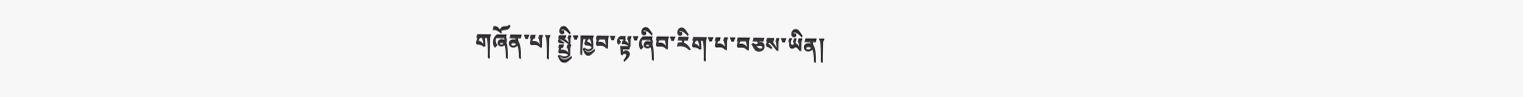གཞོན་པ། སྤྱི་ཁྱབ་ལྟ་ཞིབ་རིག་པ་བཅས་ཡིན།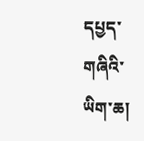དཔྱད་གཞིའི་ཡིག་ཆ།